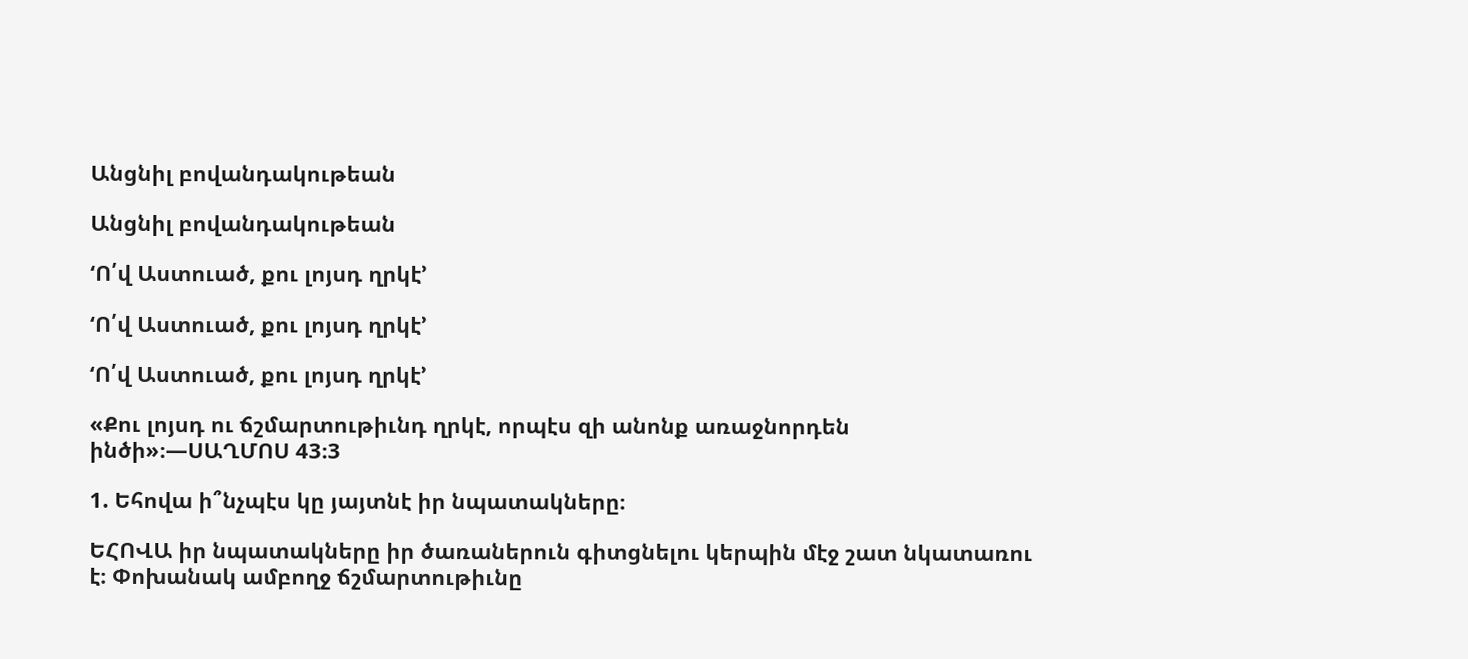Անցնիլ բովանդակութեան

Անցնիլ բովանդակութեան

‘Ո՛վ Աստուած, քու լոյսդ ղրկէ’

‘Ո՛վ Աստուած, քու լոյսդ ղրկէ’

‘Ո՛վ Աստուած, քու լոյսդ ղրկէ’

«Քու լոյսդ ու ճշմարտութիւնդ ղրկէ, որպէս զի անոնք առաջնորդեն ինծի»։—ՍԱՂՄՈՍ 43։3

1. Եհովա ի՞նչպէս կը յայտնէ իր նպատակները։

ԵՀՈՎԱ իր նպատակները իր ծառաներուն գիտցնելու կերպին մէջ շատ նկատառու է։ Փոխանակ ամբողջ ճշմարտութիւնը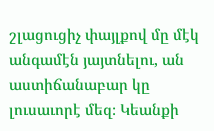շլացուցիչ փայլքով մը մէկ անգամէն յայտնելու, ան աստիճանաբար կը լուսաւորէ մեզ։ Կեանքի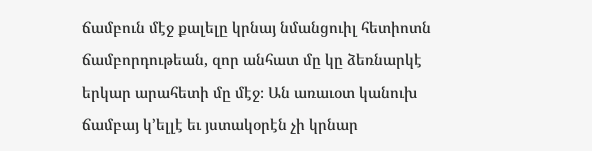ճամբուն մէջ քալելը կրնայ նմանցուիլ հետիոտն ճամբորդութեան, զոր անհատ մը կը ձեռնարկէ երկար արահետի մը մէջ։ Ան առաւօտ կանուխ ճամբայ կ’ելլէ եւ յստակօրէն չի կրնար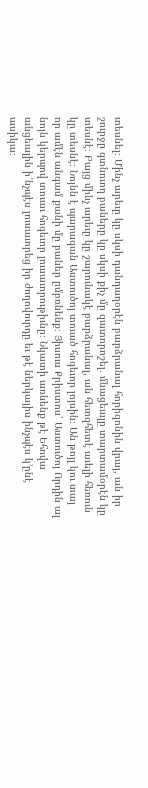տեսնել։ Մինչ արեւը կը սկսի դանդաղօրէն բարձրանալ հորիզոնին վրայ, ան իր շուրջը գտնուող բաները կը սկսի քիչ մը զատորոշել. մնացեալը տարտամօրէն կը տեսնէ։ Բայց մինչ արեւը կը շարունակէ բարձրանալ, ան հետզհետէ աւելի հեռուն կը տեսնէ։ Նոյնն է պարագան Աստուծոյ տուած հոգեւոր լոյսին։ Ան թոյլ կու տայ որ ամէն անգամ քանի մը բաներ ըմբռնենք։ Յիսուս Քրիստոս՝ Աստուծոյ Որդին ալ նոյն կերպով տուաւ հոգեւոր լուսաւորութիւնը։ Նկատի առնենք թէ Եհովա անցեալին ի՛նչպէս լուսաւորեց իր ժողովուրդը եւ թէ ներկայիս ինչպէս կ’ընէ ասիկա։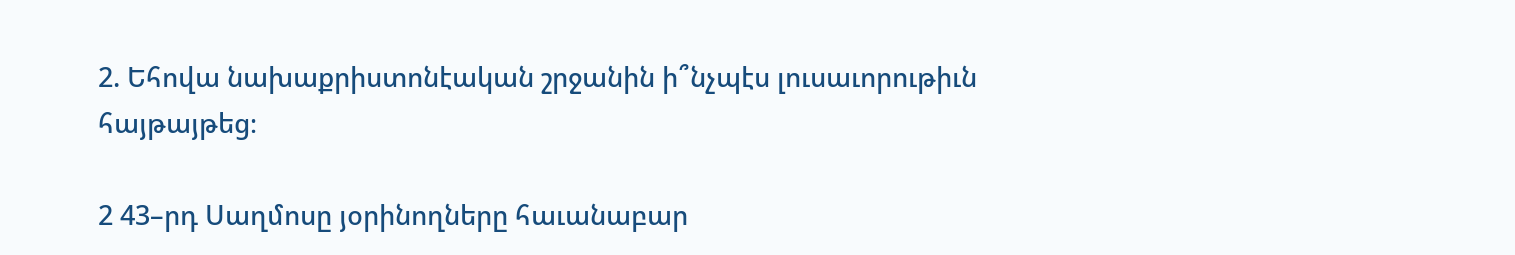2. Եհովա նախաքրիստոնէական շրջանին ի՞նչպէս լուսաւորութիւն հայթայթեց։

2 43–րդ Սաղմոսը յօրինողները հաւանաբար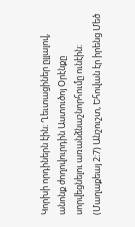Կորխի որդիներն էին։ Ղեւտացիներ ըլլալով, անոնք ժողովուրդին Աստուծոյ Օրէնքը սորվեցնելու առանձնաշնորհումը ունէին։ (Մաղաքեայ 2։7) Անշուշտ, Եհովան էր իրենց Մեծ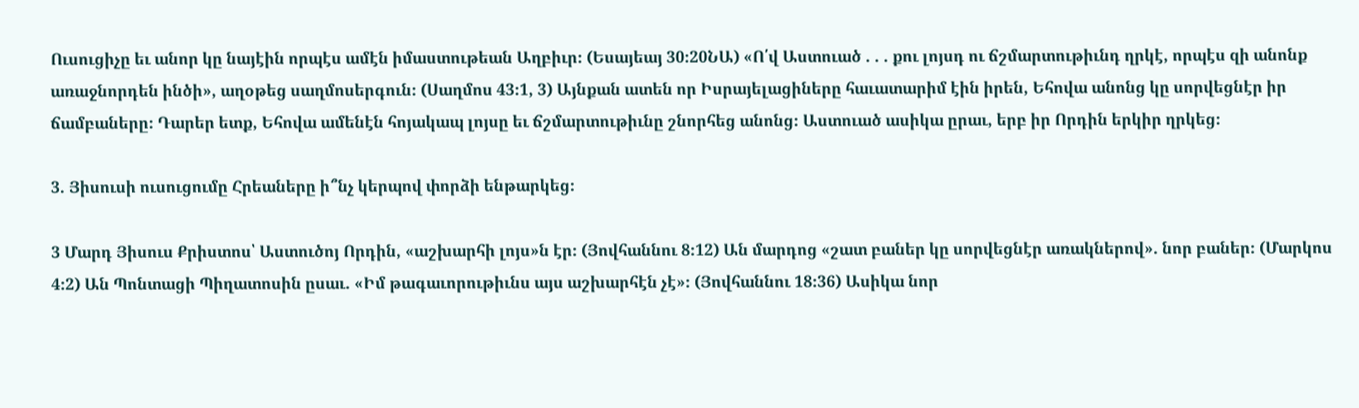Ուսուցիչը եւ անոր կը նայէին որպէս ամէն իմաստութեան Աղբիւր։ (Եսայեայ 30։20ՆԱ) «Ո՛վ Աստուած . . . քու լոյսդ ու ճշմարտութիւնդ ղրկէ, որպէս զի անոնք առաջնորդեն ինծի», աղօթեց սաղմոսերգուն։ (Սաղմոս 43։1, 3) Այնքան ատեն որ Իսրայելացիները հաւատարիմ էին իրեն, Եհովա անոնց կը սորվեցնէր իր ճամբաները։ Դարեր ետք, Եհովա ամենէն հոյակապ լոյսը եւ ճշմարտութիւնը շնորհեց անոնց։ Աստուած ասիկա ըրաւ, երբ իր Որդին երկիր ղրկեց։

3. Յիսուսի ուսուցումը Հրեաները ի՞նչ կերպով փորձի ենթարկեց։

3 Մարդ Յիսուս Քրիստոս՝ Աստուծոյ Որդին, «աշխարհի լոյս»ն էր։ (Յովհաննու 8։12) Ան մարդոց «շատ բաներ կը սորվեցնէր առակներով». նոր բաներ։ (Մարկոս 4։2) Ան Պոնտացի Պիղատոսին ըսաւ. «Իմ թագաւորութիւնս այս աշխարհէն չէ»։ (Յովհաննու 18։36) Ասիկա նոր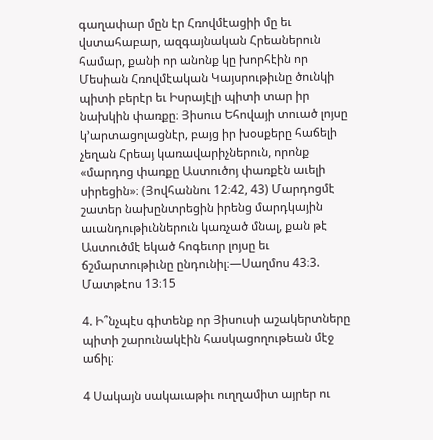գաղափար մըն էր Հռովմէացիի մը եւ վստահաբար, ազգայնական Հրեաներուն համար, քանի որ անոնք կը խորհէին որ Մեսիան Հռովմէական Կայսրութիւնը ծունկի պիտի բերէր եւ Իսրայէլի պիտի տար իր նախկին փառքը։ Յիսուս Եհովայի տուած լոյսը կ’արտացոլացնէր, բայց իր խօսքերը հաճելի չեղան Հրեայ կառավարիչներուն, որոնք «մարդոց փառքը Աստուծոյ փառքէն աւելի սիրեցին»։ (Յովհաննու 12։42, 43) Մարդոցմէ շատեր նախընտրեցին իրենց մարդկային աւանդութիւններուն կառչած մնալ, քան թէ Աստուծմէ եկած հոգեւոր լոյսը եւ ճշմարտութիւնը ընդունիլ։—Սաղմոս 43։3. Մատթէոս 13։15

4. Ի՞նչպէս գիտենք որ Յիսուսի աշակերտները պիտի շարունակէին հասկացողութեան մէջ աճիլ։

4 Սակայն սակաւաթիւ ուղղամիտ այրեր ու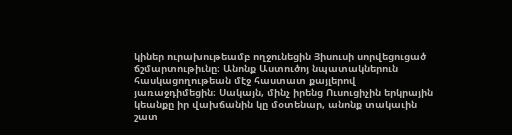կիներ ուրախութեամբ ողջունեցին Յիսուսի սորվեցուցած ճշմարտութիւնը։ Անոնք Աստուծոյ նպատակներուն հասկացողութեան մէջ հաստատ քայլերով յառաջդիմեցին։ Սակայն, մինչ իրենց Ուսուցիչին երկրային կեանքը իր վախճանին կը մօտենար, անոնք տակաւին շատ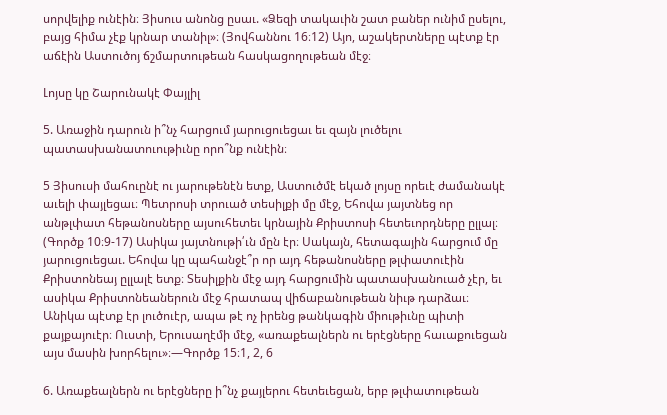սորվելիք ունէին։ Յիսուս անոնց ըսաւ. «Ձեզի տակաւին շատ բաներ ունիմ ըսելու, բայց հիմա չէք կրնար տանիլ»։ (Յովհաննու 16։12) Այո, աշակերտները պէտք էր աճէին Աստուծոյ ճշմարտութեան հասկացողութեան մէջ։

Լոյսը կը Շարունակէ Փայլիլ

5. Առաջին դարուն ի՞նչ հարցում յարուցուեցաւ եւ զայն լուծելու պատասխանատուութիւնը որո՞նք ունէին։

5 Յիսուսի մահուընէ ու յարութենէն ետք, Աստուծմէ եկած լոյսը որեւէ ժամանակէ աւելի փայլեցաւ։ Պետրոսի տրուած տեսիլքի մը մէջ, Եհովա յայտնեց որ անթլփատ հեթանոսները այսուհետեւ կրնային Քրիստոսի հետեւորդները ըլլալ։ (Գործք 10։9-17) Ասիկա յայտնութի՛ւն մըն էր։ Սակայն, հետագային հարցում մը յարուցուեցաւ. Եհովա կը պահանջէ՞ր որ այդ հեթանոսները թլփատուէին Քրիստոնեայ ըլլալէ ետք։ Տեսիլքին մէջ այդ հարցումին պատասխանուած չէր, եւ ասիկա Քրիստոնեաներուն մէջ հրատապ վիճաբանութեան նիւթ դարձաւ։ Անիկա պէտք էր լուծուէր, ապա թէ ոչ իրենց թանկագին միութիւնը պիտի քայքայուէր։ Ուստի, Երուսաղէմի մէջ, «առաքեալներն ու երէցները հաւաքուեցան այս մասին խորհելու»։—Գործք 15։1, 2, 6

6. Առաքեալներն ու երէցները ի՞նչ քայլերու հետեւեցան, երբ թլփատութեան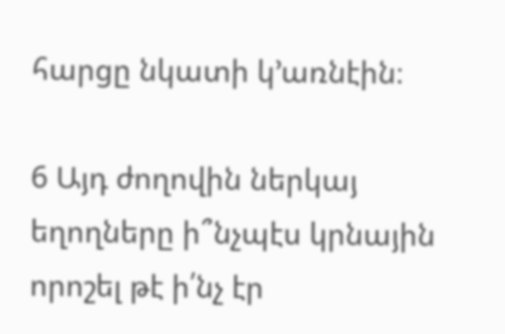հարցը նկատի կ’առնէին։

6 Այդ ժողովին ներկայ եղողները ի՞նչպէս կրնային որոշել թէ ի՛նչ էր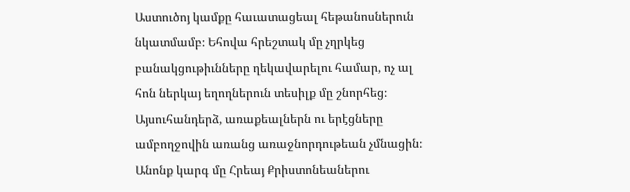Աստուծոյ կամքը հաւատացեալ հեթանոսներուն նկատմամբ։ Եհովա հրեշտակ մը չղրկեց բանակցութիւնները ղեկավարելու համար, ոչ ալ հոն ներկայ եղողներուն տեսիլք մը շնորհեց։ Այսուհանդերձ, առաքեալներն ու երէցները ամբողջովին առանց առաջնորդութեան չմնացին։ Անոնք կարգ մը Հրեայ Քրիստոնեաներու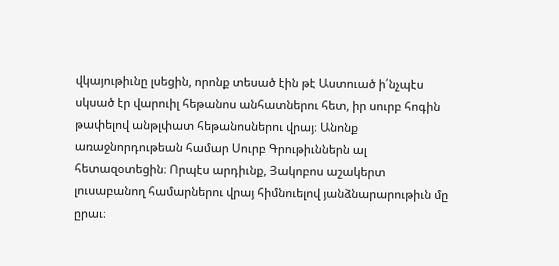վկայութիւնը լսեցին, որոնք տեսած էին թէ Աստուած ի՛նչպէս սկսած էր վարուիլ հեթանոս անհատներու հետ, իր սուրբ հոգին թափելով անթլփատ հեթանոսներու վրայ։ Անոնք առաջնորդութեան համար Սուրբ Գրութիւններն ալ հետազօտեցին։ Որպէս արդիւնք, Յակոբոս աշակերտ լուսաբանող համարներու վրայ հիմնուելով յանձնարարութիւն մը ըրաւ։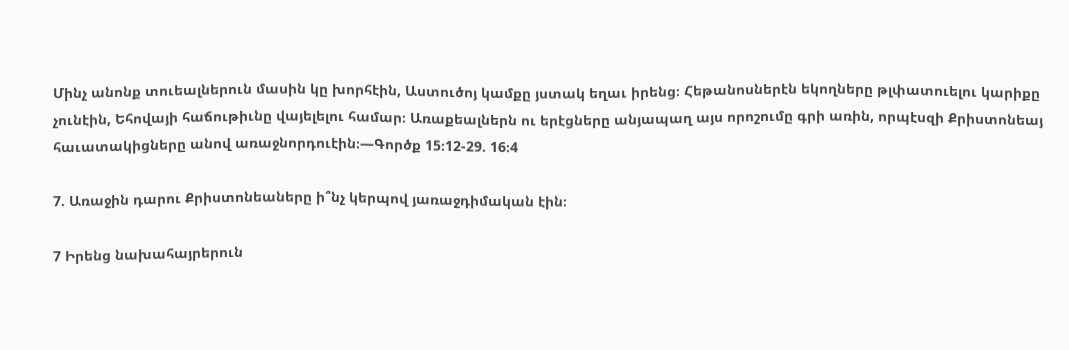Մինչ անոնք տուեալներուն մասին կը խորհէին, Աստուծոյ կամքը յստակ եղաւ իրենց։ Հեթանոսներէն եկողները թլփատուելու կարիքը չունէին, Եհովայի հաճութիւնը վայելելու համար։ Առաքեալներն ու երէցները անյապաղ այս որոշումը գրի առին, որպէսզի Քրիստոնեայ հաւատակիցները անով առաջնորդուէին։—Գործք 15։12-29. 16։4

7. Առաջին դարու Քրիստոնեաները ի՞նչ կերպով յառաջդիմական էին։

7 Իրենց նախահայրերուն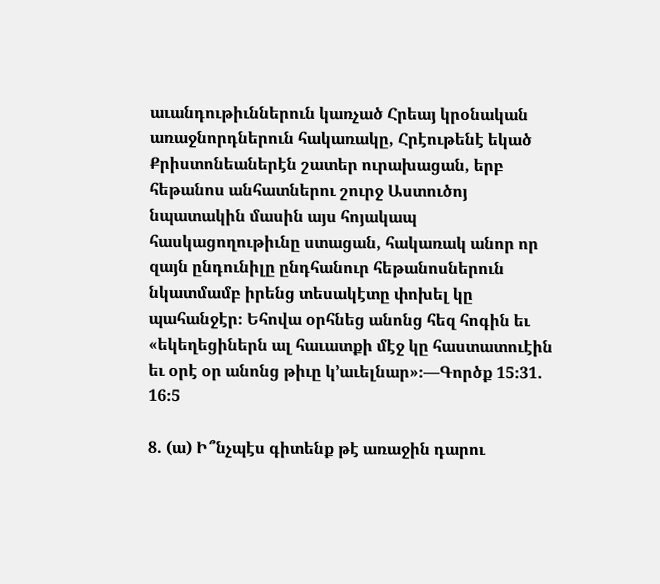աւանդութիւններուն կառչած Հրեայ կրօնական առաջնորդներուն հակառակը, Հրէութենէ եկած Քրիստոնեաներէն շատեր ուրախացան, երբ հեթանոս անհատներու շուրջ Աստուծոյ նպատակին մասին այս հոյակապ հասկացողութիւնը ստացան, հակառակ անոր որ զայն ընդունիլը ընդհանուր հեթանոսներուն նկատմամբ իրենց տեսակէտը փոխել կը պահանջէր։ Եհովա օրհնեց անոնց հեզ հոգին եւ «եկեղեցիներն ալ հաւատքի մէջ կը հաստատուէին եւ օրէ օր անոնց թիւը կ’աւելնար»։—Գործք 15։31. 16։5

8. (ա) Ի՞նչպէս գիտենք թէ առաջին դարու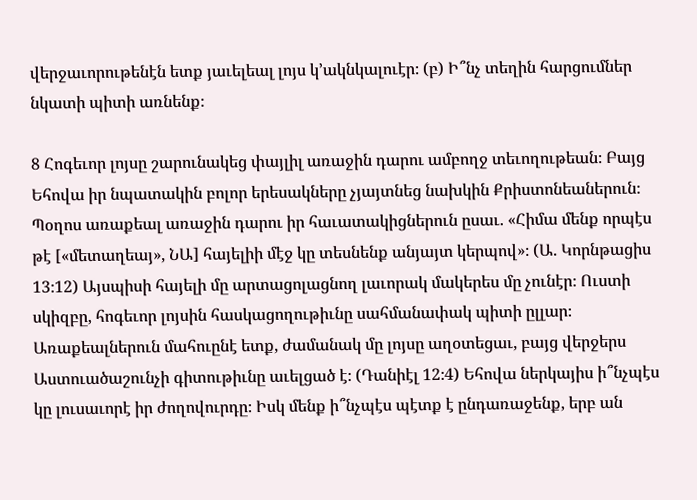վերջաւորութենէն ետք յաւելեալ լոյս կ’ակնկալուէր։ (բ) Ի՞նչ տեղին հարցումներ նկատի պիտի առնենք։

8 Հոգեւոր լոյսը շարունակեց փայլիլ առաջին դարու ամբողջ տեւողութեան։ Բայց Եհովա իր նպատակին բոլոր երեսակները չյայտնեց նախկին Քրիստոնեաներուն։ Պօղոս առաքեալ առաջին դարու իր հաւատակիցներուն ըսաւ. «Հիմա մենք որպէս թէ [«մետաղեայ», ՆԱ] հայելիի մէջ կը տեսնենք անյայտ կերպով»։ (Ա. Կորնթացիս 13։12) Այսպիսի հայելի մը արտացոլացնող լաւորակ մակերես մը չունէր։ Ուստի սկիզբը, հոգեւոր լոյսին հասկացողութիւնը սահմանափակ պիտի ըլլար։ Առաքեալներուն մահուընէ ետք, ժամանակ մը լոյսը աղօտեցաւ, բայց վերջերս Աստուածաշունչի գիտութիւնը աւելցած է։ (Դանիէլ 12։4) Եհովա ներկայիս ի՞նչպէս կը լուսաւորէ իր ժողովուրդը։ Իսկ մենք ի՞նչպէս պէտք է ընդառաջենք, երբ ան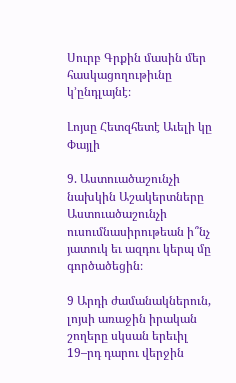Սուրբ Գրքին մասին մեր հասկացողութիւնը կ’ընդլայնէ։

Լոյսը Հետզհետէ Աւելի կը Փայլի

9. Աստուածաշունչի նախկին Աշակերտները Աստուածաշունչի ուսումնասիրութեան ի՞նչ յատուկ եւ ազդու կերպ մը գործածեցին։

9 Արդի ժամանակներուն, լոյսի առաջին իրական շողերը սկսան երեւիլ 19–րդ դարու վերջին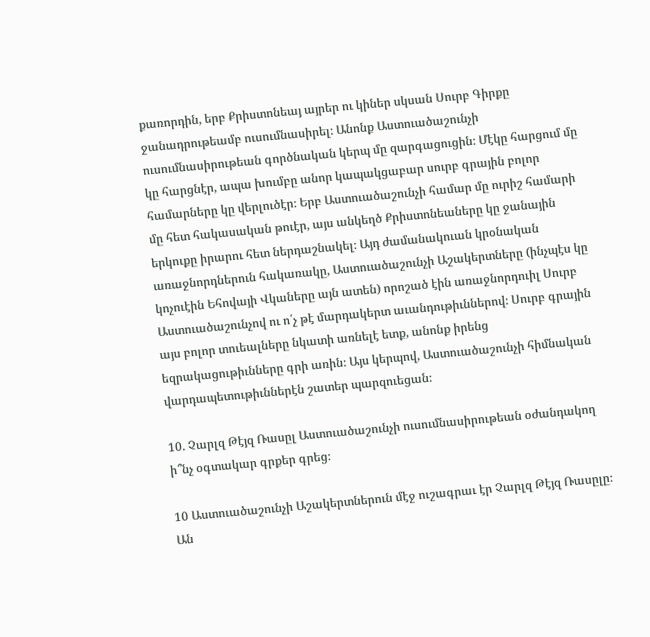քառորդին, երբ Քրիստոնեայ այրեր ու կիներ սկսան Սուրբ Գիրքը ջանադրութեամբ ուսումնասիրել։ Անոնք Աստուածաշունչի ուսումնասիրութեան գործնական կերպ մը զարգացուցին։ Մէկը հարցում մը կը հարցնէր, ապա խումբը անոր կապակցաբար սուրբ գրային բոլոր համարները կը վերլուծէր։ Երբ Աստուածաշունչի համար մը ուրիշ համարի մը հետ հակասական թուէր, այս անկեղծ Քրիստոնեաները կը ջանային երկուքը իրարու հետ ներդաշնակել։ Այդ ժամանակուան կրօնական առաջնորդներուն հակառակը, Աստուածաշունչի Աշակերտները (ինչպէս կը կոչուէին Եհովայի Վկաները այն ատեն) որոշած էին առաջնորդուիլ Սուրբ Աստուածաշունչով ու ո՛չ թէ մարդակերտ աւանդութիւններով։ Սուրբ գրային այս բոլոր տուեալները նկատի առնելէ ետք, անոնք իրենց եզրակացութիւնները գրի առին։ Այս կերպով, Աստուածաշունչի հիմնական վարդապետութիւններէն շատեր պարզուեցան։

10. Չարլզ Թէյզ Ռասըլ Աստուածաշունչի ուսումնասիրութեան օժանդակող ի՞նչ օգտակար գրքեր գրեց։

10 Աստուածաշունչի Աշակերտներուն մէջ ուշագրաւ էր Չարլզ Թէյզ Ռասըլը։ Ան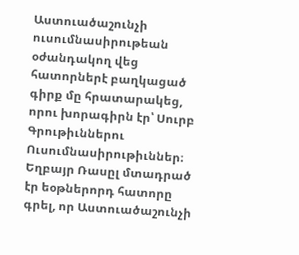Աստուածաշունչի ուսումնասիրութեան օժանդակող վեց հատորներէ բաղկացած գիրք մը հրատարակեց, որու խորագիրն էր՝ Սուրբ Գրութիւններու Ուսումնասիրութիւններ։ Եղբայր Ռասըլ մտադրած էր եօթներորդ հատորը գրել, որ Աստուածաշունչի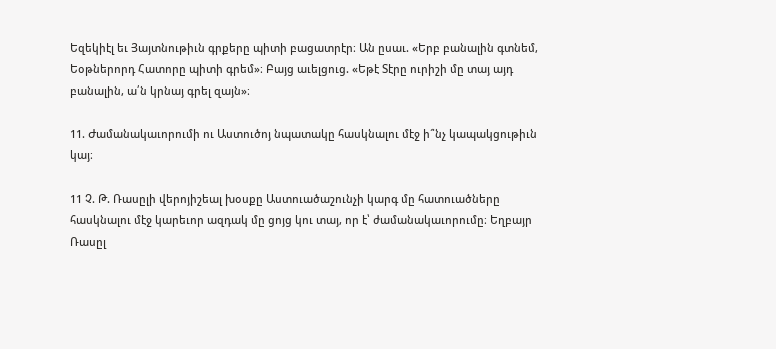Եզեկիէլ եւ Յայտնութիւն գրքերը պիտի բացատրէր։ Ան ըսաւ. «Երբ բանալին գտնեմ, Եօթներորդ Հատորը պիտի գրեմ»։ Բայց աւելցուց. «Եթէ Տէրը ուրիշի մը տայ այդ բանալին, ա՛ն կրնայ գրել զայն»։

11. Ժամանակաւորումի ու Աստուծոյ նպատակը հասկնալու մէջ ի՞նչ կապակցութիւն կայ։

11 Չ. Թ. Ռասըլի վերոյիշեալ խօսքը Աստուածաշունչի կարգ մը հատուածները հասկնալու մէջ կարեւոր ազդակ մը ցոյց կու տայ, որ է՝ ժամանակաւորումը։ Եղբայր Ռասըլ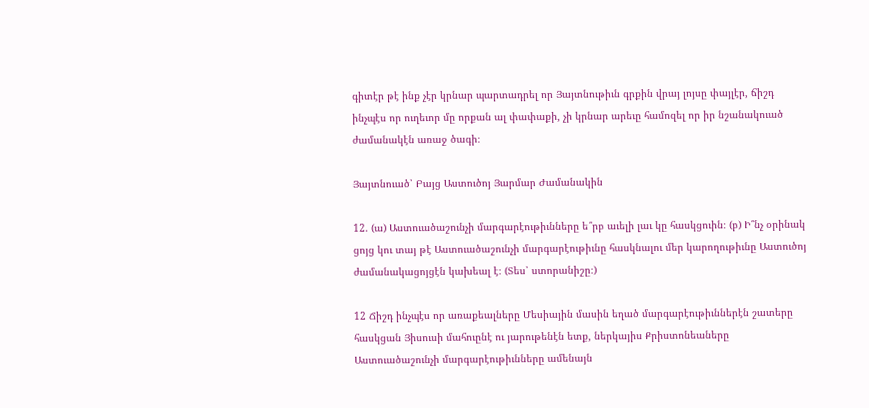գիտէր թէ ինք չէր կրնար պարտադրել որ Յայտնութիւն գրքին վրայ լոյսը փայլէր, ճիշդ ինչպէս որ ուղեւոր մը որքան ալ փափաքի, չի կրնար արեւը համոզել որ իր նշանակուած ժամանակէն առաջ ծագի։

Յայտնուած՝ Բայց Աստուծոյ Յարմար Ժամանակին

12. (ա) Աստուածաշունչի մարգարէութիւնները ե՞րբ աւելի լաւ կը հասկցուին։ (բ) Ի՞նչ օրինակ ցոյց կու տայ թէ Աստուածաշունչի մարգարէութիւնը հասկնալու մեր կարողութիւնը Աստուծոյ ժամանակացոյցէն կախեալ է։ (Տես՝ ստորանիշը։)

12 Ճիշդ ինչպէս որ առաքեալները Մեսիային մասին եղած մարգարէութիւններէն շատերը հասկցան Յիսուսի մահուընէ ու յարութենէն ետք, ներկայիս Քրիստոնեաները Աստուածաշունչի մարգարէութիւնները ամենայն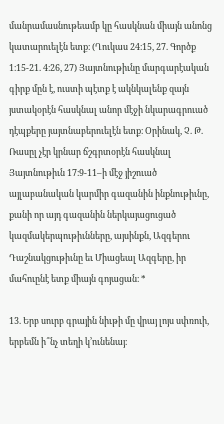մանրամասնութեամբ կը հասկնան միայն անոնց կատարուելէն ետք։ (Ղուկաս 24։15, 27. Գործք 1։15-21. 4։26, 27) Յայտնութիւնը մարգարէական գիրք մըն է, ուստի պէտք է ակնկալենք զայն յստակօրէն հասկնալ անոր մէջի նկարագրուած դէպքերը յայտնաբերուելէն ետք։ Օրինակ, Չ. Թ. Ռասըլ չէր կրնար ճշգրտօրէն հասկնալ Յայտնութիւն 17։9-11–ի մէջ յիշուած այլաբանական կարմիր գազանին ինքնութիւնը, քանի որ այդ գազանին ներկայացուցած կազմակերպութիւնները, այսինքն, Ազգերու Դաշնակցութիւնը եւ Միացեալ Ազգերը, իր մահուընէ ետք միայն գոյացան։ *

13. Երբ սուրբ գրային նիւթի մը վրայ լոյս սփռուի, երբեմն ի՞նչ տեղի կ’ունենայ։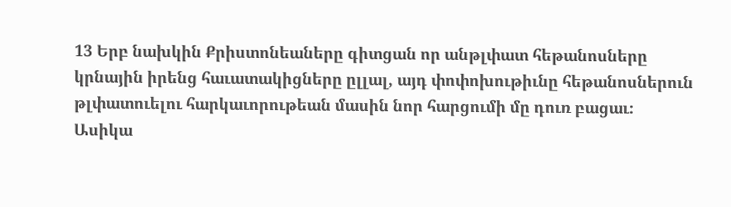13 Երբ նախկին Քրիստոնեաները գիտցան որ անթլփատ հեթանոսները կրնային իրենց հաւատակիցները ըլլալ, այդ փոփոխութիւնը հեթանոսներուն թլփատուելու հարկաւորութեան մասին նոր հարցումի մը դուռ բացաւ։ Ասիկա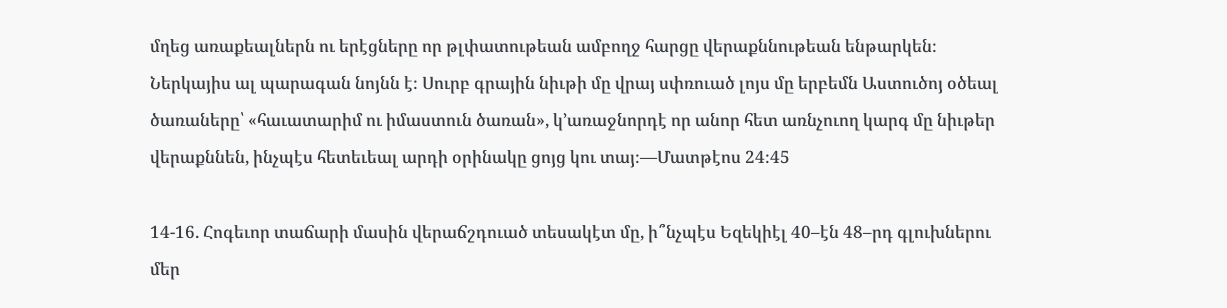մղեց առաքեալներն ու երէցները որ թլփատութեան ամբողջ հարցը վերաքննութեան ենթարկեն։ Ներկայիս ալ պարագան նոյնն է։ Սուրբ գրային նիւթի մը վրայ սփռուած լոյս մը երբեմն Աստուծոյ օծեալ ծառաները՝ «հաւատարիմ ու իմաստուն ծառան», կ’առաջնորդէ որ անոր հետ առնչուող կարգ մը նիւթեր վերաքննեն, ինչպէս հետեւեալ արդի օրինակը ցոյց կու տայ։—Մատթէոս 24։45

14-16. Հոգեւոր տաճարի մասին վերաճշդուած տեսակէտ մը, ի՞նչպէս Եզեկիէլ 40–էն 48–րդ գլուխներու մեր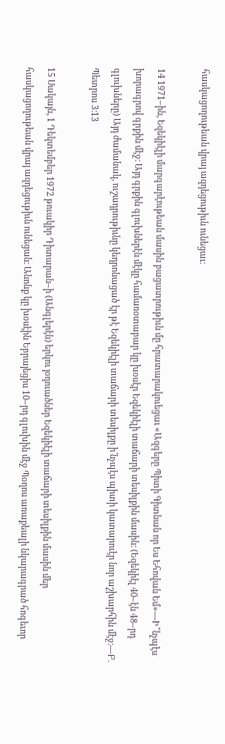հասկացողութեան վրայ ազդեցութիւն ունեցաւ։

14 1971–ին, Եզեկիէլի մարգարէութեան մասին բացատրութիւն մը հրատարակուեցաւ «Ազգերը Պիտի Գիտնան որ Ես Եհովան Եմ»—Ի՞նչպէս խորագրով գրքին մէջ։ Այդ գրքին գլուխներէն մէկը համառօտաբար կը խօսէր Եզեկիէլի տաճարի տեսիլքին մասին։ (Եզեկիէլ 40–էն 48–րդ գլուխները) Այդ ժամանակ, ուշադրութիւնը կեդրոնացած էր թէ Եզեկիէլի տաճարի տեսիլքը ի՛նչպէս պիտի կատարուէր նոր աշխարհին մէջ։—Բ. Պետրոս 3։13

15 Սակայն, 1 Դեկտեմբեր 1972 թուակիր Դիտարան–ի (Անգլերէն) երկու յօդուածներ Եզեկիէլի տաճարի տեսիլքին մասին մեր հասկացողութեան վրայ ազդեցութիւն ունեցան։ Անոնք կը խօսէին Եբրայեցիս 10–րդ գլուխին մէջ Պօղոս առաքեալի նկարագրած հոգեւոր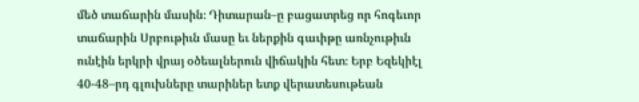մեծ տաճարին մասին։ Դիտարան–ը բացատրեց որ հոգեւոր տաճարին Սրբութիւն մասը եւ ներքին գաւիթը առնչութիւն ունէին երկրի վրայ օծեալներուն վիճակին հետ։ Երբ Եզեկիէլ 40-48–րդ գլուխները տարիներ ետք վերատեսութեան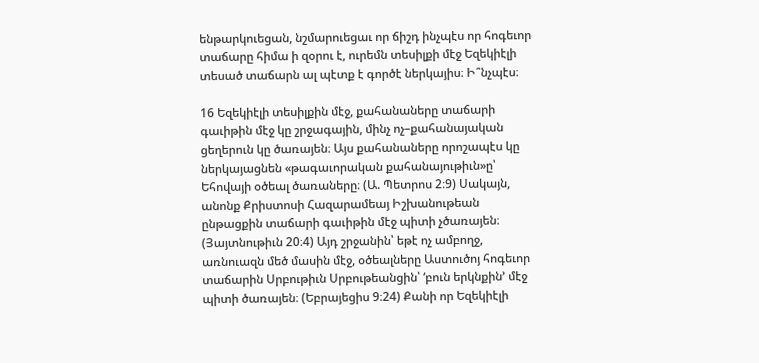ենթարկուեցան, նշմարուեցաւ որ ճիշդ ինչպէս որ հոգեւոր տաճարը հիմա ի զօրու է, ուրեմն տեսիլքի մէջ Եզեկիէլի տեսած տաճարն ալ պէտք է գործէ ներկայիս։ Ի՞նչպէս։

16 Եզեկիէլի տեսիլքին մէջ, քահանաները տաճարի գաւիթին մէջ կը շրջագային, մինչ ոչ–քահանայական ցեղերուն կը ծառայեն։ Այս քահանաները որոշապէս կը ներկայացնեն «թագաւորական քահանայութիւն»ը՝ Եհովայի օծեալ ծառաները։ (Ա. Պետրոս 2։9) Սակայն, անոնք Քրիստոսի Հազարամեայ Իշխանութեան ընթացքին տաճարի գաւիթին մէջ պիտի չծառայեն։ (Յայտնութիւն 20։4) Այդ շրջանին՝ եթէ ոչ ամբողջ, առնուազն մեծ մասին մէջ, օծեալները Աստուծոյ հոգեւոր տաճարին Սրբութիւն Սրբութեանցին՝ ‘բուն երկնքին’ մէջ պիտի ծառայեն։ (Եբրայեցիս 9։24) Քանի որ Եզեկիէլի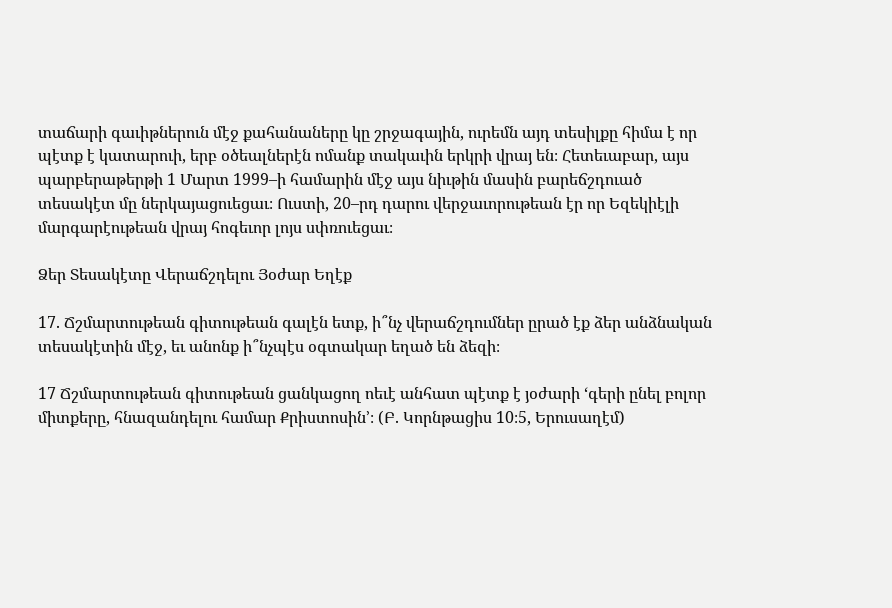տաճարի գաւիթներուն մէջ քահանաները կը շրջագային, ուրեմն այդ տեսիլքը հիմա է որ պէտք է կատարուի, երբ օծեալներէն ոմանք տակաւին երկրի վրայ են։ Հետեւաբար, այս պարբերաթերթի 1 Մարտ 1999–ի համարին մէջ այս նիւթին մասին բարեճշդուած տեսակէտ մը ներկայացուեցաւ։ Ուստի, 20–րդ դարու վերջաւորութեան էր որ Եզեկիէլի մարգարէութեան վրայ հոգեւոր լոյս սփռուեցաւ։

Ձեր Տեսակէտը Վերաճշդելու Յօժար Եղէք

17. Ճշմարտութեան գիտութեան գալէն ետք, ի՞նչ վերաճշդումներ ըրած էք ձեր անձնական տեսակէտին մէջ, եւ անոնք ի՞նչպէս օգտակար եղած են ձեզի։

17 Ճշմարտութեան գիտութեան ցանկացող ոեւէ անհատ պէտք է յօժարի ‘գերի ընել բոլոր միտքերը, հնազանդելու համար Քրիստոսին’։ (Բ. Կորնթացիս 10։5, Երուսաղէմ)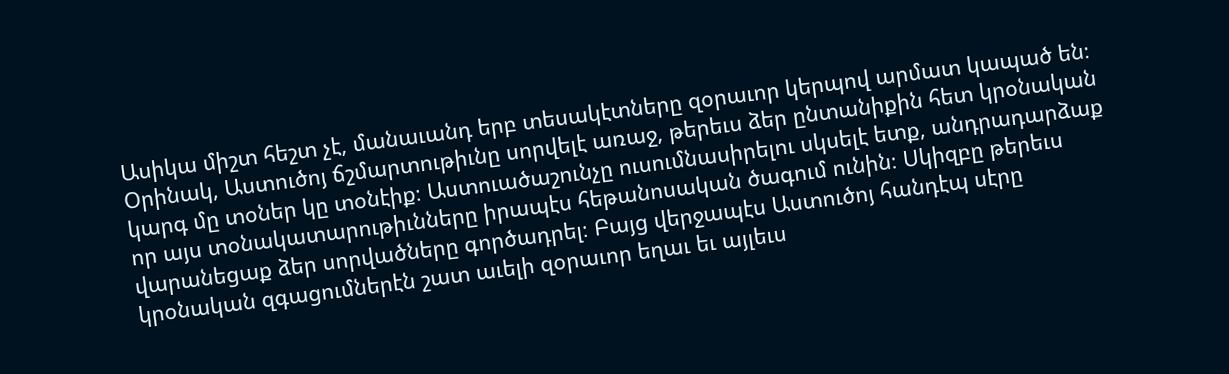Ասիկա միշտ հեշտ չէ, մանաւանդ երբ տեսակէտները զօրաւոր կերպով արմատ կապած են։ Օրինակ, Աստուծոյ ճշմարտութիւնը սորվելէ առաջ, թերեւս ձեր ընտանիքին հետ կրօնական կարգ մը տօներ կը տօնէիք։ Աստուածաշունչը ուսումնասիրելու սկսելէ ետք, անդրադարձաք որ այս տօնակատարութիւնները իրապէս հեթանոսական ծագում ունին։ Սկիզբը թերեւս վարանեցաք ձեր սորվածները գործադրել։ Բայց վերջապէս Աստուծոյ հանդէպ սէրը կրօնական զգացումներէն շատ աւելի զօրաւոր եղաւ եւ այլեւս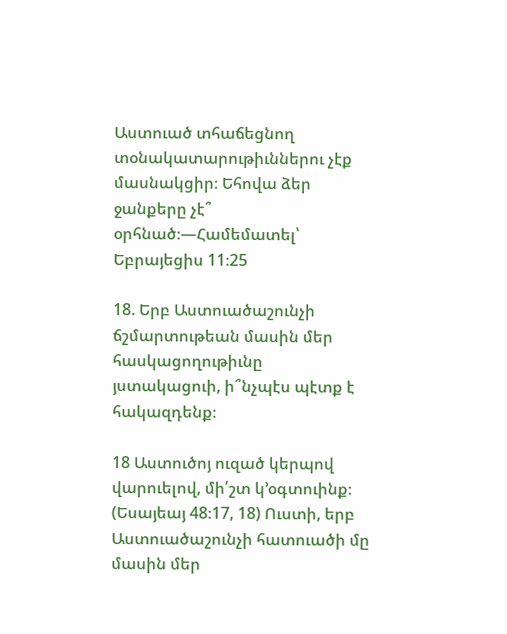Աստուած տհաճեցնող տօնակատարութիւններու չէք մասնակցիր։ Եհովա ձեր ջանքերը չէ՞ օրհնած։—Համեմատել՝ Եբրայեցիս 11։25

18. Երբ Աստուածաշունչի ճշմարտութեան մասին մեր հասկացողութիւնը յստակացուի, ի՞նչպէս պէտք է հակազդենք։

18 Աստուծոյ ուզած կերպով վարուելով, մի՛շտ կ’օգտուինք։ (Եսայեայ 48։17, 18) Ուստի, երբ Աստուածաշունչի հատուածի մը մասին մեր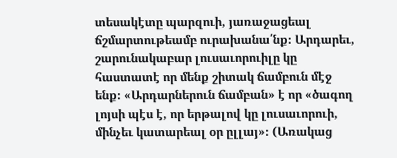տեսակէտը պարզուի, յառաջացեալ ճշմարտութեամբ ուրախանա՛նք։ Արդարեւ, շարունակաբար լուսաւորուիլը կը հաստատէ որ մենք շիտակ ճամբուն մէջ ենք։ «Արդարներուն ճամբան» է որ «ծագող լոյսի պէս է, որ երթալով կը լուսաւորուի, մինչեւ կատարեալ օր ըլլայ»։ (Առակաց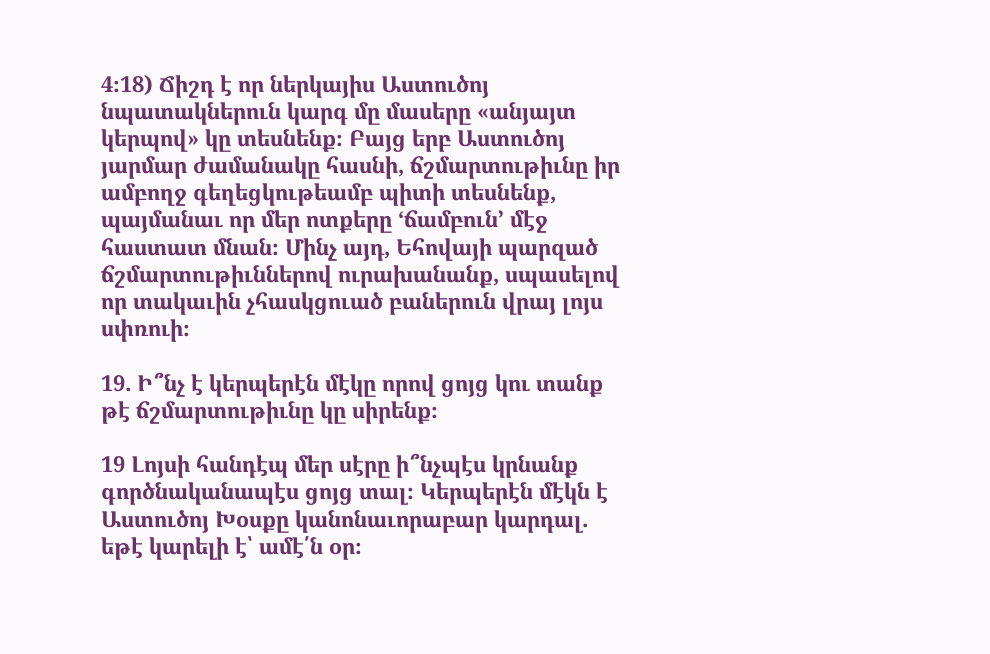4։18) Ճիշդ է որ ներկայիս Աստուծոյ նպատակներուն կարգ մը մասերը «անյայտ կերպով» կը տեսնենք։ Բայց երբ Աստուծոյ յարմար ժամանակը հասնի, ճշմարտութիւնը իր ամբողջ գեղեցկութեամբ պիտի տեսնենք, պայմանաւ որ մեր ոտքերը ‘ճամբուն’ մէջ հաստատ մնան։ Մինչ այդ, Եհովայի պարզած ճշմարտութիւններով ուրախանանք, սպասելով որ տակաւին չհասկցուած բաներուն վրայ լոյս սփռուի։

19. Ի՞նչ է կերպերէն մէկը որով ցոյց կու տանք թէ ճշմարտութիւնը կը սիրենք։

19 Լոյսի հանդէպ մեր սէրը ի՞նչպէս կրնանք գործնականապէս ցոյց տալ։ Կերպերէն մէկն է Աստուծոյ Խօսքը կանոնաւորաբար կարդալ. եթէ կարելի է՝ ամէ՛ն օր։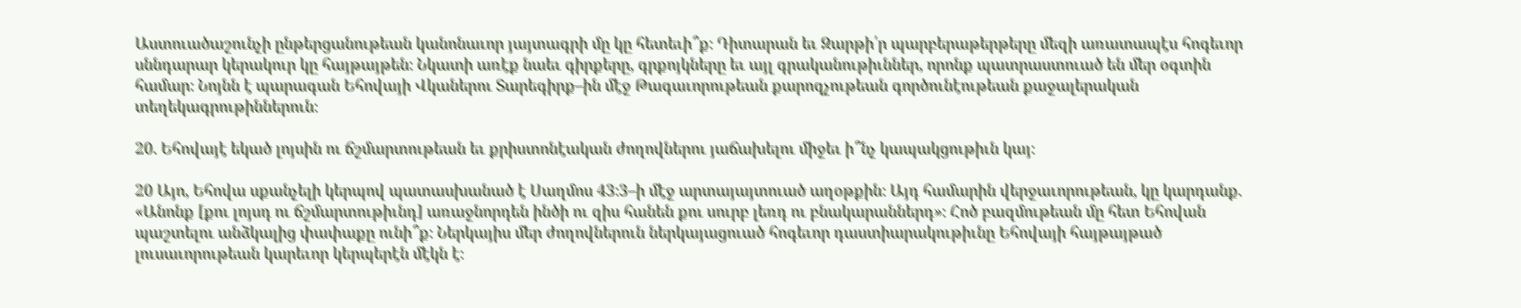Աստուածաշունչի ընթերցանութեան կանոնաւոր յայտագրի մը կը հետեւի՞ք։ Դիտարան եւ Զարթի՛ր պարբերաթերթերը մեզի առատապէս հոգեւոր սննդարար կերակուր կը հայթայթեն։ Նկատի առէք նաեւ գիրքերը, գրքոյկները եւ այլ գրականութիւններ, որոնք պատրաստուած են մեր օգտին համար։ Նոյնն է պարագան Եհովայի Վկաներու Տարեգիրք–ին մէջ Թագաւորութեան քարոզչութեան գործունէութեան քաջալերական տեղեկագրութիններուն։

20. Եհովայէ եկած լոյսին ու ճշմարտութեան եւ քրիստոնէական ժողովներու յաճախելու միջեւ ի՞նչ կապակցութիւն կայ։

20 Այո, Եհովա սքանչելի կերպով պատասխանած է Սաղմոս 43։3–ի մէջ արտայայտուած աղօթքին։ Այդ համարին վերջաւորութեան, կը կարդանք. «Անոնք [քու լոյսդ ու ճշմարտութիւնդ] առաջնորդեն ինծի ու զիս հանեն քու սուրբ լեռդ ու բնակարաններդ»։ Հոծ բազմութեան մը հետ Եհովան պաշտելու անձկալից փափաքը ունի՞ք։ Ներկայիս մեր ժողովներուն ներկայացուած հոգեւոր դաստիարակութիւնը Եհովայի հայթայթած լուսաւորութեան կարեւոր կերպերէն մէկն է։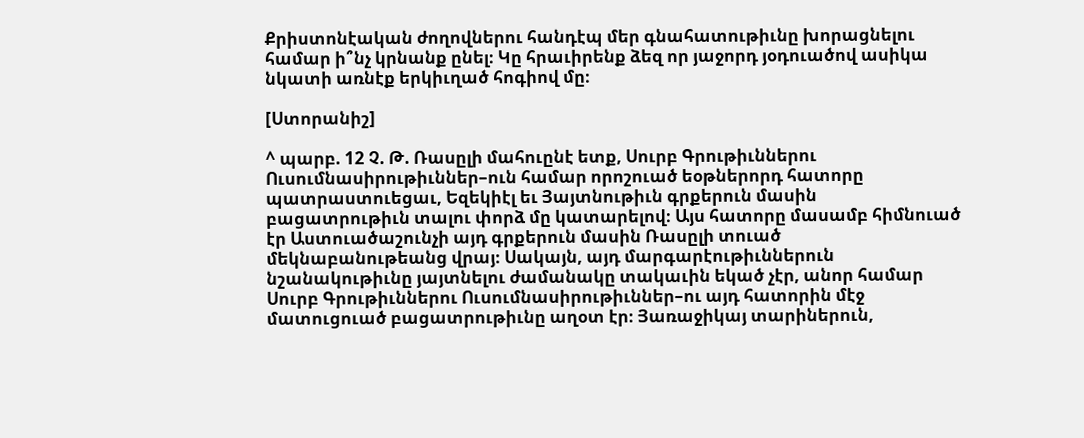Քրիստոնէական ժողովներու հանդէպ մեր գնահատութիւնը խորացնելու համար ի՞նչ կրնանք ընել։ Կը հրաւիրենք ձեզ որ յաջորդ յօդուածով ասիկա նկատի առնէք երկիւղած հոգիով մը։

[Ստորանիշ]

^ պարբ. 12 Չ. Թ. Ռասըլի մահուընէ ետք, Սուրբ Գրութիւններու Ուսումնասիրութիւններ–ուն համար որոշուած եօթներորդ հատորը պատրաստուեցաւ, Եզեկիէլ եւ Յայտնութիւն գրքերուն մասին բացատրութիւն տալու փորձ մը կատարելով։ Այս հատորը մասամբ հիմնուած էր Աստուածաշունչի այդ գրքերուն մասին Ռասըլի տուած մեկնաբանութեանց վրայ։ Սակայն, այդ մարգարէութիւններուն նշանակութիւնը յայտնելու ժամանակը տակաւին եկած չէր, անոր համար Սուրբ Գրութիւններու Ուսումնասիրութիւններ–ու այդ հատորին մէջ մատուցուած բացատրութիւնը աղօտ էր։ Յառաջիկայ տարիներուն,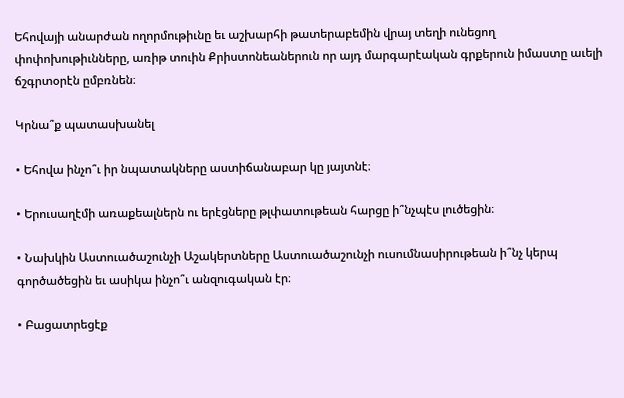Եհովայի անարժան ողորմութիւնը եւ աշխարհի թատերաբեմին վրայ տեղի ունեցող փոփոխութիւնները, առիթ տուին Քրիստոնեաներուն որ այդ մարգարէական գրքերուն իմաստը աւելի ճշգրտօրէն ըմբռնեն։

Կրնա՞ք պատասխանել

• Եհովա ինչո՞ւ իր նպատակները աստիճանաբար կը յայտնէ։

• Երուսաղէմի առաքեալներն ու երէցները թլփատութեան հարցը ի՞նչպէս լուծեցին։

• Նախկին Աստուածաշունչի Աշակերտները Աստուածաշունչի ուսումնասիրութեան ի՞նչ կերպ գործածեցին եւ ասիկա ինչո՞ւ անզուգական էր։

• Բացատրեցէք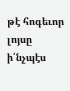թէ հոգեւոր լոյսը ի՛նչպէս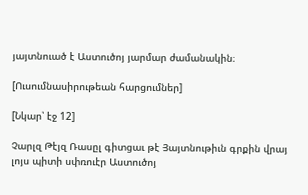յայտնուած է Աստուծոյ յարմար ժամանակին։

[Ուսումնասիրութեան հարցումներ]

[Նկար՝ էջ 12]

Չարլզ Թէյզ Ռասըլ գիտցաւ թէ Յայտնութիւն գրքին վրայ լոյս պիտի սփռուէր Աստուծոյ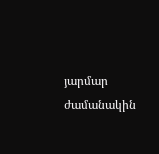յարմար ժամանակին